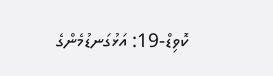ކޮވިޑް-19: އަޅުގަނޑުމެންގެ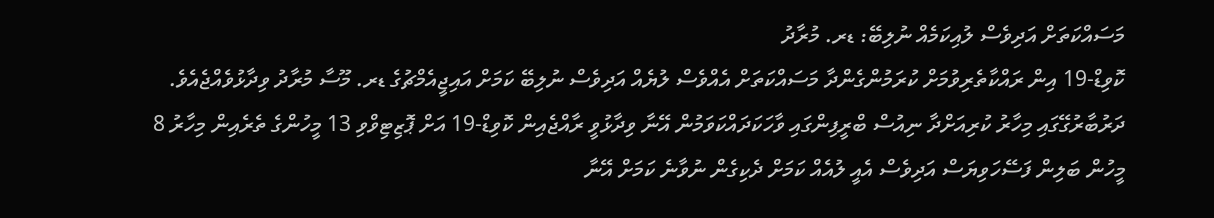މަސައްކަތަށް އަދިވެސް ލުއިކަމެއް ނުލިބޭ: ޑރ. މުރާދު
ކޮވިޑް-19 އިން ރައްކާތެރިވުމަށް ކުރަމުންގެންދާ މަސައްކަތަށް އެއްވެސް ލުޔެއް އަދިވެސް ނުލިބޭ ކަމަށް އައިޖީއެމްޗުގެ ޑރ. މޫސާ މުރާދު ވިދާޅުވެއްޖެއެވެ.
ދަރުބާރުގޭގައި މިހާރު ކުރިއަށްދާ ނިއުސް ބްރީފިންގައި ވާހަކަދައްކަވަމުން އޭނާ ވިދާޅުވީ ރާއްޖެއިން ކޮވިޑް-19 އަށް ޕޮޒިޓިވްވި 13 މީހުންގެ ތެރެއިން މިހާރު 8 މީހުން ބަލިން ފަސޭހަވިޔަސް އަދިވެސް އެއީ ލުއެއް ކަމަށް ދެކިގެން ނުވާނެ ކަމަށް އޭނާ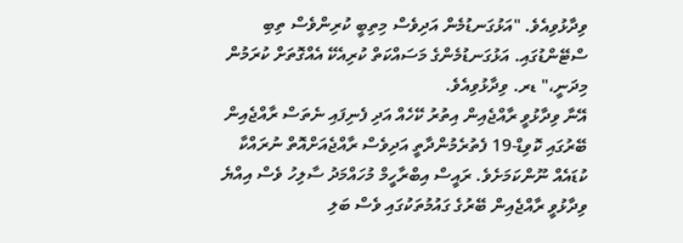ވިދާޅުވިއެވެ. "އަޅުގަނޑުމެން އަދިވެސް މިތިބީ ކުރިންވެސް ތިބި ސްޓޭންޑުގައި. އަޅުގަނޑުމެންގެ މަސައްކަތް ކުރިއެކޭ އެއްގޮތަށް ކުރަމުން މިދަނީ،" ޑރ. ވިދާޅުވިއެވެ.
އޭނާ ވިދާޅުވީ ރާއްޖެއިން އިތުރު ކޭހެއް އަދި ފެނިފައި ނެތަސް ރާއްޖެއިން ބޭރުގައި ކޮވިޑް-19 ފެތުރެމުންދާތީ އަދިވެސް ރާއްޖެއަށްއޮތް ނުރައްކާ ކުޑައެއް ނޫންކަމަށެވެ. ރައީސް އިބްރާހީމް މުހައްމަދު ސާލިހު ވެސް އިއްޔެ ވިދާޅުވީ ރާއްޖެއިން ބޭރުގެ ގައުމުތަކުގައި ވެސް ބަލި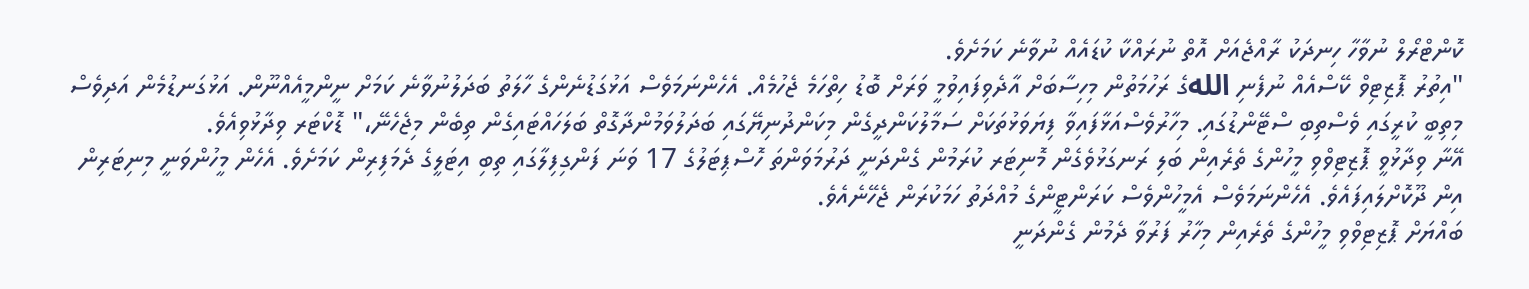ކޮންޓްރޯލް ނުވާހާ ހިނދަކު ރާއްޖެއަށް އޮތް ނުރައްކާ ކުޑައެއް ނުވާނެ ކަމަށެވެ.
"އިތުރު ޕޮޒިޓިވް ކޭސްއެއް ނުފެނި اللهގެ ރަހުމަތުން މިހިސާބަށް އާދެވިފައިވުމީ ވަރަށް ބޮޑު ހިތްހަމެ ޖެހުމެއް. އެހެންނަމަވެސް އަޅުގަޑުނެންގެ ހާލަތު ބަދަލުނުވާނެ ކަމަށް ނީންމީއެއްނޫން. އަޅުގަނޑުމެން އަދިވެސް މިތިބީ ކުރީގައި ވެސްތިބި ސްޓޭންޑުގައި. މިހާރުވެސްއަޅާފައިވާ ފިޔަވަޅުތަކަށް ސަމާލުކަންދީގެން މިކަންދުނިޔޭގައި ބަދަލުވަމުންދާގޮތް ބަލަހައްޓައިގެން ތިބެން މިޖެހެނޭ،" ޑޮކްޓަރ ވިދާޅުވިއެވެ.
އޭނާ ވިދާޅުވީ ޕޮޒިޓިވްވި މީހުންގެ ތެރެއިން ބަލި ރަނގަޅުވެގެން މޮނިޓަރ ކުރަމުން ގެންދަނީ ދަރުމަވަންތަ ހޮސްޕިޓަލުގެ 17 ވަނަ ފަންގިފިލާގައި ތިބި އިޓަލީގެ ދެމަފިރިން ކަމަށެވެ. އެހެން މީހުންވަނީ މިނިޓަރިން އިން ދޫކޮށްލައިފައެވެ. އެހެންނަމަވެސް އެމީހުންވެސް ކަރަންޓީންގެ މުއްދަތު ހަމަކުރަން ޖެހޭނެއެވެ.
ބައްޔަށް ޕޮޒިޓިވްވި މީހުންގެ ތެރެއިން މިހާރު ފަރުވާ ދެމުން ގެންދަނީ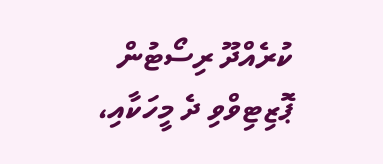ކުރެއްދޫ ރިސޯޓުން ޕޮޒިޓިވްވި ދެ މީހަކާއި،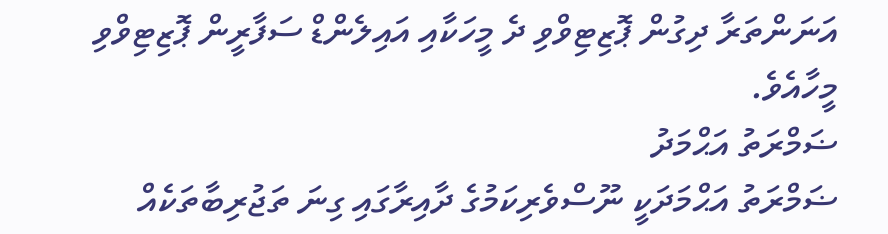އަނަންތަރާ ދިގުން ޕޮޒިޓިވްވި ދެ މީހަކާއި އައިލެންޑް ސަފާރީން ޕޮޒިޓިވްވި މީހާއެވެ.
ޟަމްރަތު އަޙްމަދު
ޟަމްރަތު އަޙްމަދަކީ ނޫސްވެރިކަމުގެ ދާއިރާގައި ގިނަ ތަޖުރިބާތަކެއް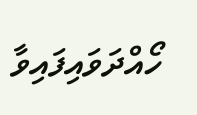ހޯއްދަވައިފައިވާ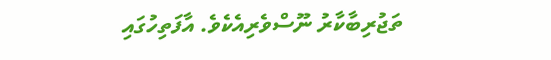ތަޖުރިބާކާރު ނޫސްވެރިއެކެވެ. އާފަތިހުގައި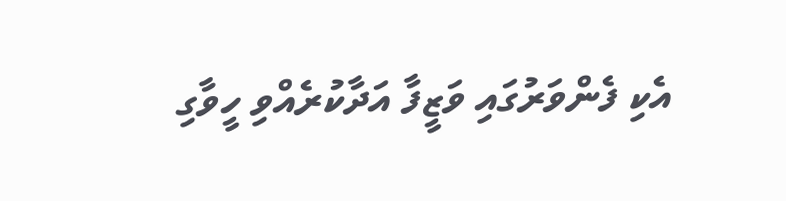އެކި ފެންވަރުގައި ވަޒީފާ އަދާކުރެއްވި ހީވާގި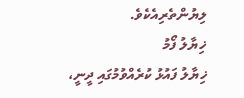ލިޔުންތެރިއެކެވެ.
ޚިޔާލު ފޯމު
ޚިޔާލު ފައުޅު ކުރެއްވުމުގައި ދީނީ،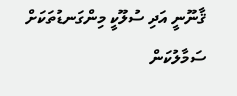ޤާނޫނީ އަދި ސުލޫކީ މިންގަނޑުތަކަށް ސަމާލުކަން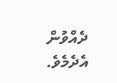ދެއްވުން އެދެމެވެ.